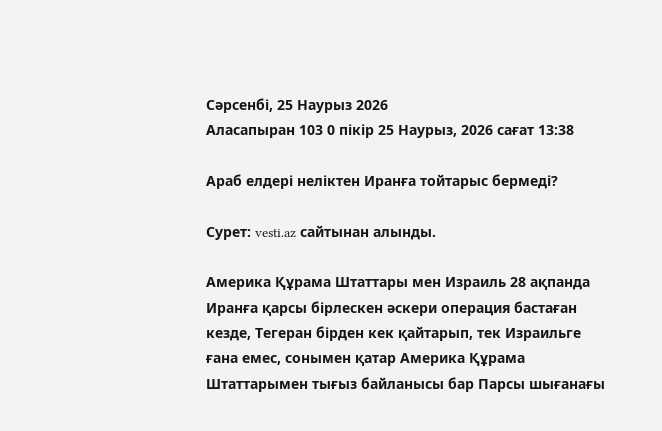Сәрсенбі, 25 Наурыз 2026
Аласапыран 103 0 пікір 25 Наурыз, 2026 сағат 13:38

Араб елдері неліктен Иранға тойтарыс бермеді?

Сурет: vesti.az сайтынан алынды.

Америка Құрама Штаттары мен Израиль 28 ақпанда Иранға қарсы бірлескен әскери операция бастаған кезде, Тегеран бірден кек қайтарып, тек Израильге ғана емес, сонымен қатар Америка Құрама Штаттарымен тығыз байланысы бар Парсы шығанағы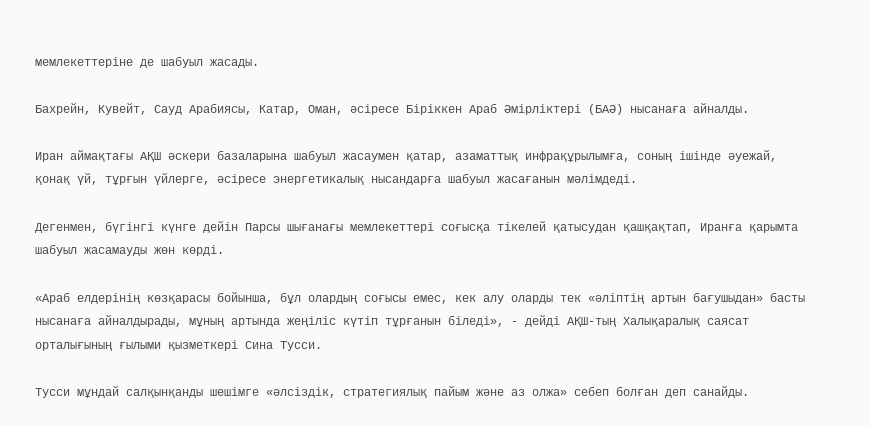мемлекеттеріне де шабуыл жасады.

Бахрейн, Кувейт, Сауд Арабиясы, Катар, Оман, әсіресе Біріккен Араб Әмірліктері (БАӘ) нысанаға айналды.

Иран аймақтағы АҚШ әскери базаларына шабуыл жасаумен қатар, азаматтық инфрақұрылымға, соның ішінде әуежай, қонақ үй, тұрғын үйлерге, әсіресе энергетикалық нысандарға шабуыл жасағанын мәлімдеді.

Дегенмен, бүгінгі күнге дейін Парсы шығанағы мемлекеттері соғысқа тікелей қатысудан қашқақтап, Иранға қарымта шабуыл жасамауды жөн көрді.

«Араб елдерінің көзқарасы бойынша, бұл олардың соғысы емес, кек алу оларды тек «әліптің артын бағушыдан» басты нысанаға айналдырады, мұның артында жеңіліс күтіп тұрғанын біледі», - дейді АҚШ-тың Халықаралық саясат орталығының ғылыми қызметкері Сина Тусси.

Тусси мұндай салқынқанды шешімге «әлсіздік, стратегиялық пайым және аз олжа» себеп болған деп санайды.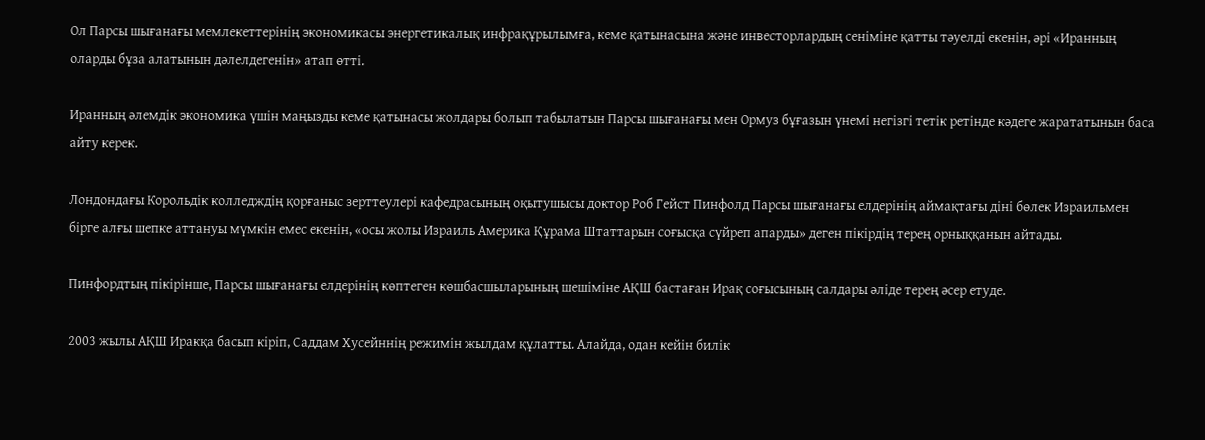Ол Парсы шығанағы мемлекеттерінің экономикасы энергетикалық инфрақұрылымға, кеме қатынасына және инвесторлардың сеніміне қатты тәуелді екенін, әрі «Иранның оларды бұза алатынын дәлелдегенін» атап өтті.

Иранның әлемдік экономика үшін маңызды кеме қатынасы жолдары болып табылатын Парсы шығанағы мен Ормуз бұғазын үнемі негізгі тетік ретінде кәдеге жарататынын баса айту керек.

Лондондағы Корольдік колледждің қорғаныс зерттеулері кафедрасының оқытушысы доктор Роб Гейст Пинфолд Парсы шығанағы елдерінің аймақтағы діні бөлек Израильмен бірге алғы шепке аттануы мүмкін емес екенін, «осы жолы Израиль Америка Құрама Штаттарын соғысқа сүйреп апарды» деген пікірдің терең орныққанын айтады.

Пинфордтың пікірінше, Парсы шығанағы елдерінің көптеген көшбасшыларының шешіміне АҚШ бастаған Ирақ соғысының салдары әліде терең әсер етуде.

2003 жылы АҚШ Иракқа басып кіріп, Саддам Хусейннің режимін жылдам құлатты. Алайда, одан кейін билік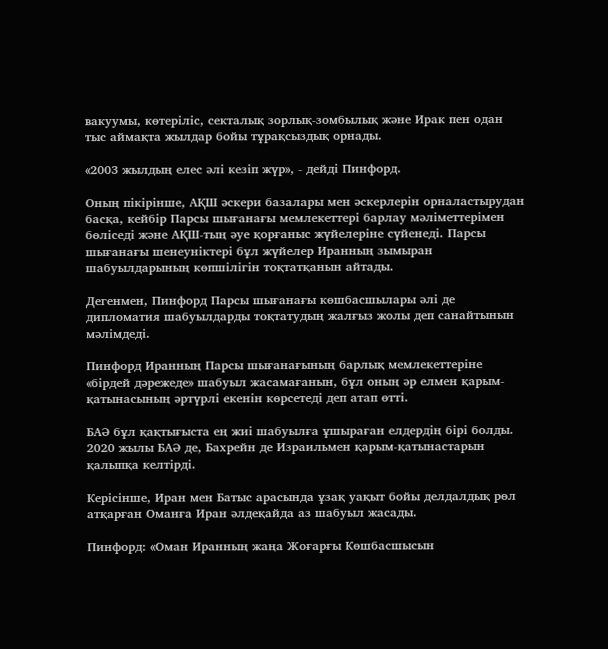вакуумы, көтеріліс, секталық зорлық-зомбылық және Ирак пен одан тыс аймақта жылдар бойы тұрақсыздық орнады.

«2003 жылдың елес әлі кезіп жүр», - дейді Пинфорд.

Оның пікірінше, АҚШ әскери базалары мен әскерлерін орналастырудан басқа, кейбір Парсы шығанағы мемлекеттері барлау мәліметтерімен бөліседі және АҚШ-тың әуе қорғаныс жүйелеріне сүйенеді. Парсы шығанағы шенеуніктері бұл жүйелер Иранның зымыран шабуылдарының көпшілігін тоқтатқанын айтады.

Дегенмен, Пинфорд Парсы шығанағы көшбасшылары әлі де дипломатия шабуылдарды тоқтатудың жалғыз жолы деп санайтынын мәлімдеді.

Пинфорд Иранның Парсы шығанағының барлық мемлекеттеріне «бірдей дәрежеде» шабуыл жасамағанын, бұл оның әр елмен қарым-қатынасының әртүрлі екенін көрсетеді деп атап өтті.

БАӘ бұл қақтығыста ең жиі шабуылға ұшыраған елдердің бірі болды. 2020 жылы БАӘ де, Бахрейн де Израильмен қарым-қатынастарын қалыпқа келтірді.

Керісінше, Иран мен Батыс арасында ұзақ уақыт бойы делдалдық рөл атқарған Оманға Иран әлдеқайда аз шабуыл жасады.

Пинфорд: «Оман Иранның жаңа Жоғарғы Көшбасшысын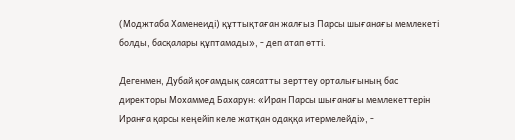(Моджтаба Хаменеиді) құттықтаған жалғыз Парсы шығанағы мемлекеті болды, басқалары құптамады», - деп атап өтті.

Дегенмен, Дубай қоғамдық саясатты зерттеу орталығының бас директоры Мохаммед Бахарун: «Иран Парсы шығанағы мемлекеттерін Иранға қарсы кеңейіп келе жатқан одаққа итермелейді», -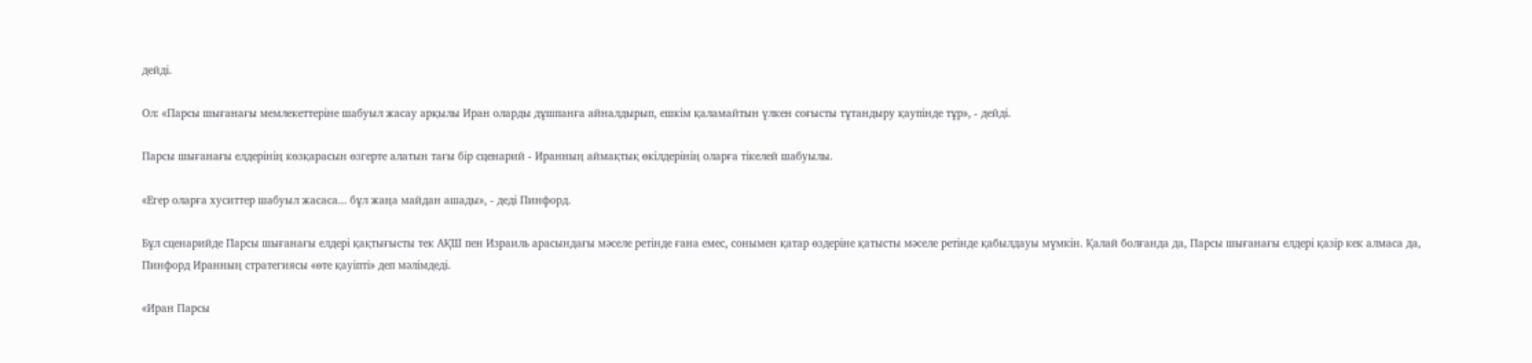дейді.

Ол: «Парсы шығанағы мемлекеттеріне шабуыл жасау арқылы Иран оларды дұшпанға айналдырып, ешкім қаламайтын үлкен соғысты тұтандыру қаупінде тұр», - дейді.

Парсы шығанағы елдерінің көзқарасын өзгерте алатын тағы бір сценарий - Иранның аймақтық өкілдерінің оларға тікелей шабуылы.

«Егер оларға хуситтер шабуыл жасаса... бұл жаңа майдан ашады», - деді Пинфорд.

Бұл сценарийде Парсы шығанағы елдері қақтығысты тек АҚШ пен Израиль арасындағы мәселе ретінде ғана емес, сонымен қатар өздеріне қатысты мәселе ретінде қабылдауы мүмкін. Қалай болғанда да, Парсы шығанағы елдері қазір кек алмаса да, Пинфорд Иранның стратегиясы «өте қауіпті» деп мәлімдеді.

«Иран Парсы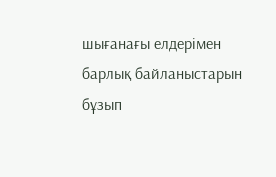шығанағы елдерімен барлық байланыстарын бұзып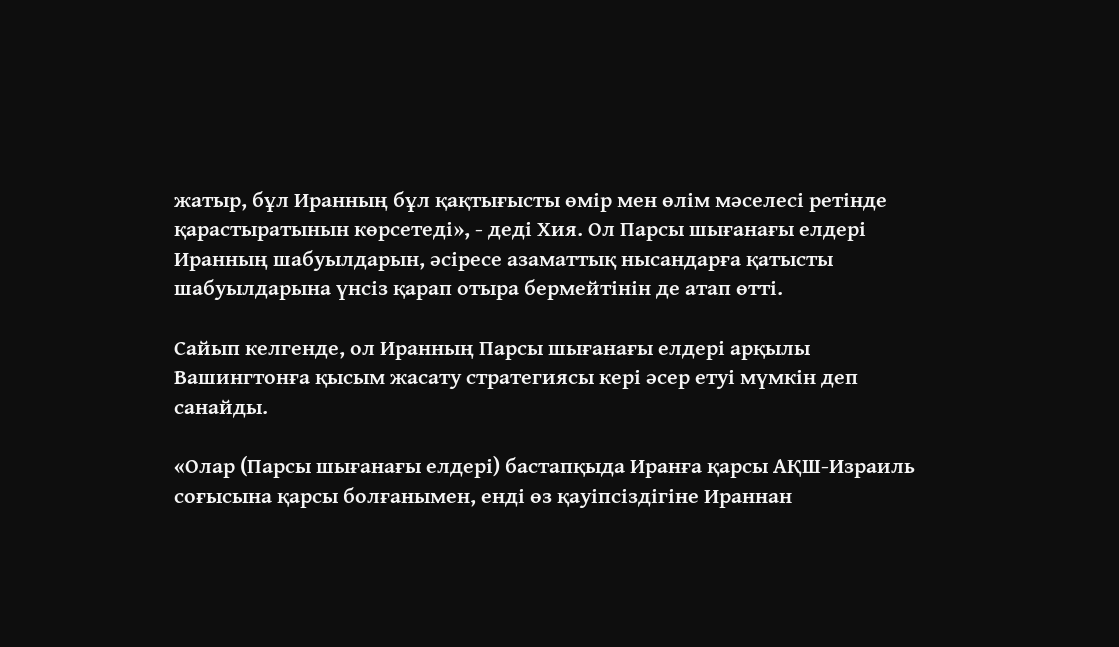жатыр, бұл Иранның бұл қақтығысты өмір мен өлім мәселесі ретінде қарастыратынын көрсетеді», - деді Хия. Ол Парсы шығанағы елдері Иранның шабуылдарын, әсіресе азаматтық нысандарға қатысты шабуылдарына үнсіз қарап отыра бермейтінін де атап өтті.

Сайып келгенде, ол Иранның Парсы шығанағы елдері арқылы Вашингтонға қысым жасату стратегиясы кері әсер етуі мүмкін деп санайды.

«Олар (Парсы шығанағы елдері) бастапқыда Иранға қарсы АҚШ-Израиль соғысына қарсы болғанымен, енді өз қауіпсіздігіне Ираннан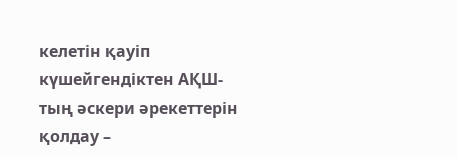келетін қауіп күшейгендіктен АҚШ-тың әскери әрекеттерін қолдау –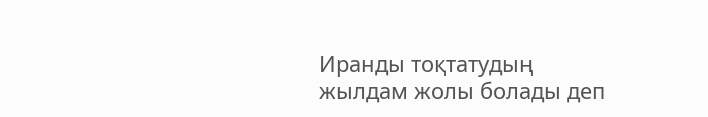Иранды тоқтатудың жылдам жолы болады деп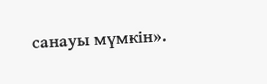санауы мүмкін».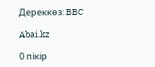Дереккөз: BBC

Abai.kz

0 пікір